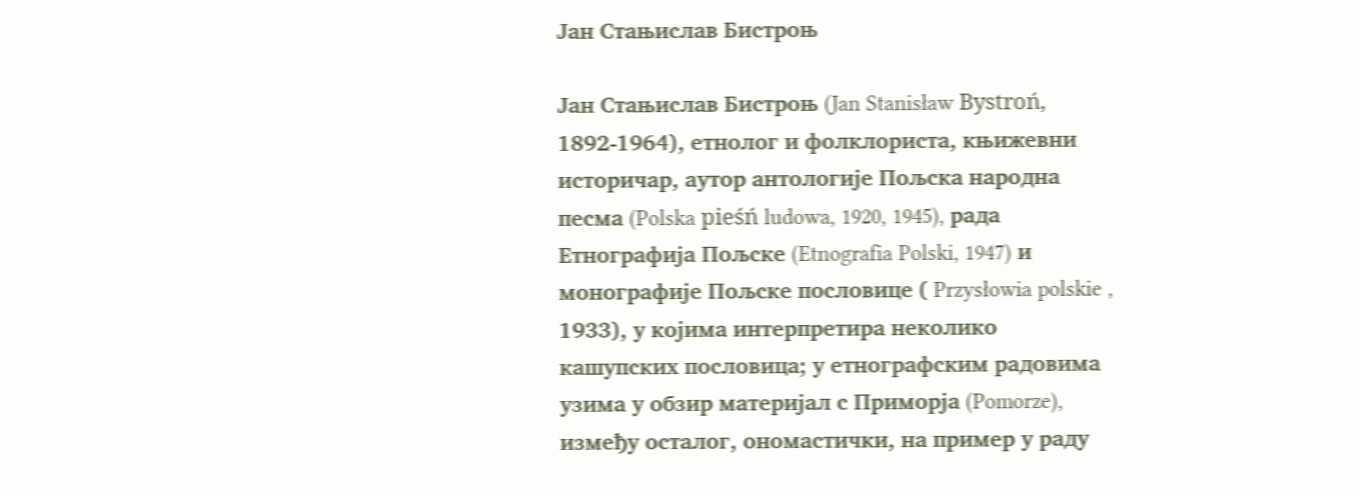Јан Стањислав Бистроњ

Јан Стањислав Бистроњ (Jan Stanisław Bystroń, 1892-1964), етнолог и фолклориста, књижевни историчар, аутор антологије Пољска народна песма (Polska pieśń ludowa, 1920, 1945), рада Етнографија Пољске (Etnografia Polski, 1947) и монографије Пољске пословице ( Przysłowia polskie , 1933), у којима интерпретира неколико кашупских пословица; у етнографским радовима узима у обзир материјал с Приморја (Pomorze), између осталог, ономастички, на пример у раду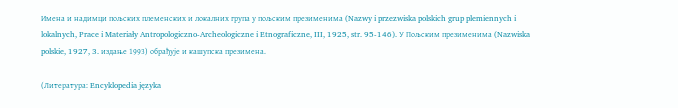Имена и надимци пољских племенских и локалних група у пољским презименима (Nazwy i przezwiska polskich grup plemiennych i lokalnych, Prace i Materiały Antropologiczno-Archeologiczne i Etnograficzne, III, 1925, str. 95-146). У Пољским презименима (Nazwiska polskie, 1927, 3. издање 1993) обрађује и кашупска презимена.

(Литература: Encyklopedia języka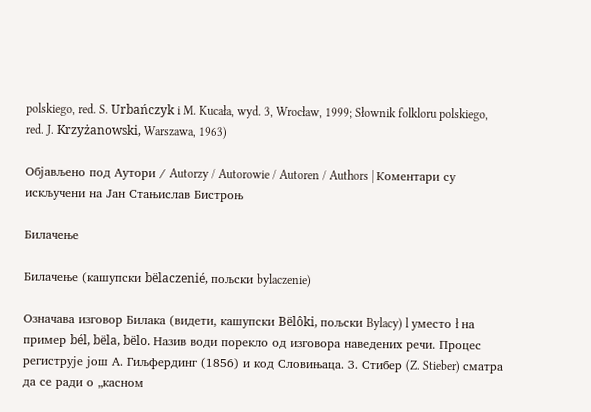polskiego, red. S. Urbańczyk i M. Kucała, wyd. 3, Wrocław, 1999; Słownik folkloru polskiego, red. J. Krzyżanowski, Warszawa, 1963)

Објављено под Аутори / Autorzy / Autorowie / Autoren / Authors | Коментари су искључени на Јан Стањислав Бистроњ

Билачење

Билачење (кашупски bëlaczenié, пољски bylaczenie)

Означава изговор Билака (видети, кашупски Bëlôki, пољски Bylacy) l уместо ł на пример bél, bëla, bëlo. Назив води порекло од изговора наведених речи. Процес региструје још А. Гиљфердинг (1856) и код Словињаца. З. Стибер (Z. Stieber) сматра да се ради о „касном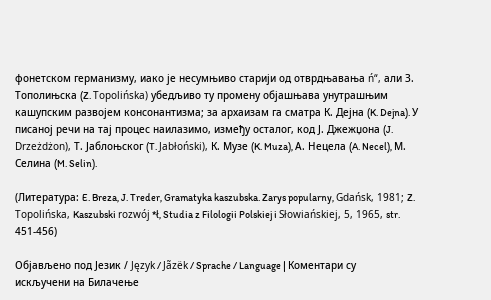фонетском германизму, иако је несумњиво старији од отврдњавања ń“, али З. Тополињска (Z. Topolińska) убедљиво ту промену објашњава унутрашњим кашупским развојем консонантизма; за архаизам га сматра К. Дејна (K. Dejna). У писаној речи на тај процес наилазимо, између осталог, код Ј. Джежџона (J. Drzeżdżon), Т. Јаблоњског (T. Jabłoński), К. Музе (K. Muza), А. Нецела (A. Necel), М. Селина (M. Selin).

(Литература: E. Breza, J. Treder, Gramatyka kaszubska. Zarys popularny, Gdańsk, 1981; Z. Topolińska, Kaszubski rozwój *ł, Studia z Filologii Polskiej i Słowiańskiej, 5, 1965, str. 451-456)

Објављено под Језик / Język / Jãzëk / Sprache / Language | Коментари су искључени на Билачење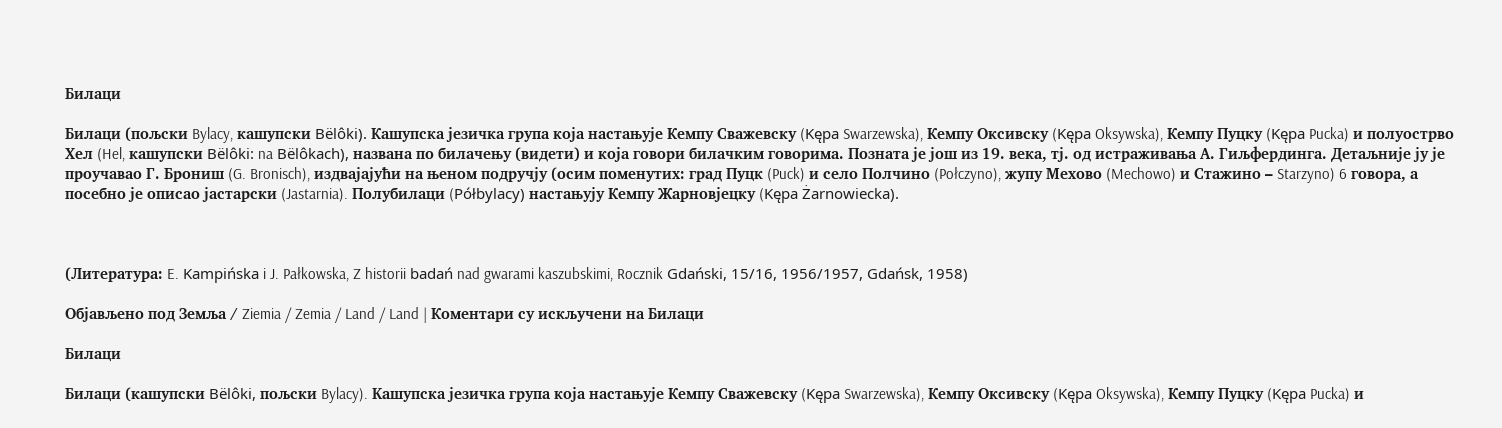Билаци

Билаци (пољски Bylacy, кашупски Bëlôki). Кашупска језичка група која настањује Кемпу Сважевску (Kępa Swarzewska), Кемпу Оксивску (Kępa Oksywska), Кемпу Пуцку (Kępa Pucka) и полуострво Хел (Hel, кашупски Bëlôki: na Bëlôkach), названа по билачењу (видети) и која говори билачким говорима. Позната је још из 19. века, тј. од истраживања А. Гиљфердинга. Детаљније ју је проучавао Г. Брониш (G. Bronisch), издвајајући на њеном подручју (осим поменутих: град Пуцк (Puck) и село Полчино (Połczyno), жупу Мехово (Mechowo) и Стажино – Starzyno) 6 говора, а посебно је описао јастарски (Jastarnia). Полубилаци (Półbylacy) настањују Кемпу Жарновјецку (Kępa Żarnowiecka).



(Литература: E. Kampińska i J. Pałkowska, Z historii badań nad gwarami kaszubskimi, Rocznik Gdański, 15/16, 1956/1957, Gdańsk, 1958)

Објављено под Земља / Ziemia / Zemia / Land / Land | Коментари су искључени на Билаци

Билаци

Билаци (кашупски Bëlôki, пољски Bylacy). Kашупска језичка група која настањује Кемпу Сважевску (Kępa Swarzewska), Кемпу Оксивску (Kępa Oksywska), Кемпу Пуцку (Kępa Pucka) и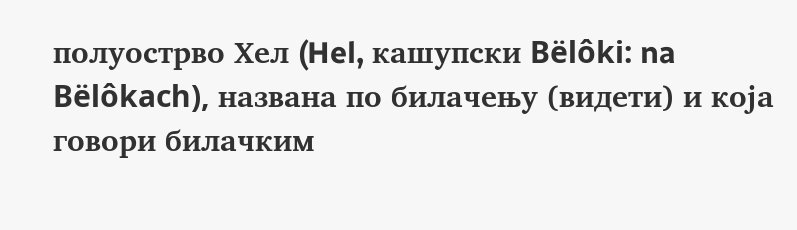полуострво Хел (Hel, кашупски Bëlôki: na Bëlôkach), названа по билачењу (видети) и која говори билачким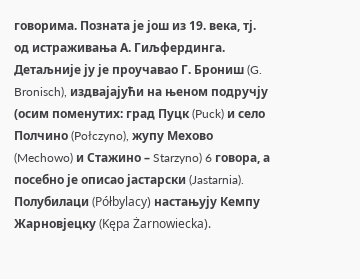говорима. Позната је још из 19. века, тј. од истраживања А. Гиљфердинга. Детаљније ју је проучавао Г. Брониш (G. Bronisch), издвајајући на њеном подручју (осим поменутих: град Пуцк (Puck) и село Полчино (Połczyno), жупу Мехово (Mechowo) и Стажино – Starzyno) 6 говора, а посебно је описао јастарски (Jastarnia). Полубилаци (Półbylacy) настањују Кемпу Жарновјецку (Kępa Żarnowiecka).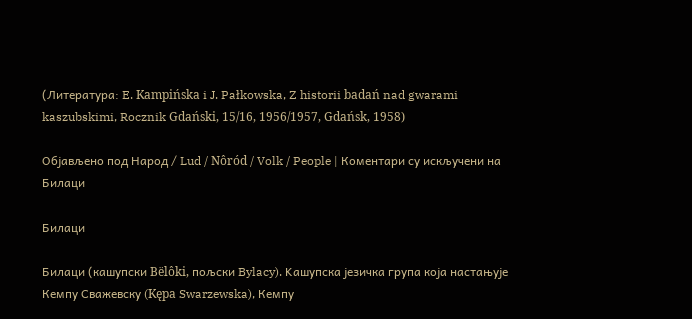(Литература: E. Kampińska i J. Pałkowska, Z historii badań nad gwarami kaszubskimi, Rocznik Gdański, 15/16, 1956/1957, Gdańsk, 1958)

Објављено под Народ / Lud / Nôród / Volk / People | Коментари су искључени на Билаци

Билаци

Билаци (кашупски Bëlôki, пољски Bylacy). Kашупска језичка група која настањује Кемпу Сважевску (Kępa Swarzewska), Кемпу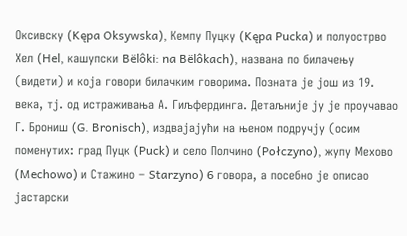Оксивску (Kępa Oksywska), Кемпу Пуцку (Kępa Pucka) и полуострво Хел (Hel, кашупски Bëlôki: na Bëlôkach), названа по билачењу (видети) и која говори билачким говорима. Позната је још из 19. века, тј. од истраживања А. Гиљфердинга. Детаљније ју је проучавао Г. Брониш (G. Bronisch), издвајајући на њеном подручју (осим поменутих: град Пуцк (Puck) и село Полчино (Połczyno), жупу Мехово (Mechowo) и Стажино – Starzyno) 6 говора, а посебно је описао јастарски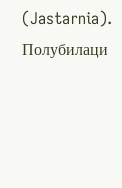(Jastarnia). Полубилаци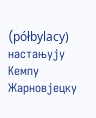(półbylacy) настањују Кемпу Жарновјецку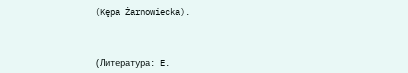(Kępa Żarnowiecka).



(Литература: E.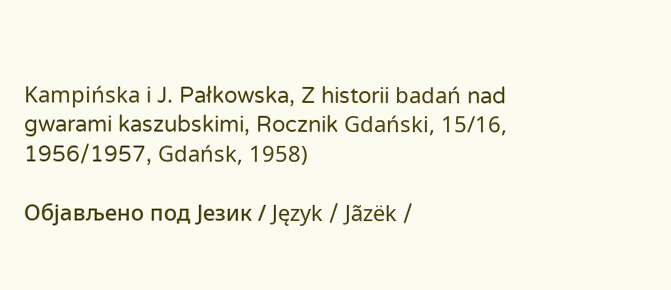Kampińska i J. Pałkowska, Z historii badań nad gwarami kaszubskimi, Rocznik Gdański, 15/16, 1956/1957, Gdańsk, 1958)

Објављено под Језик / Język / Jãzëk /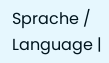Sprache / Language |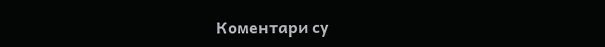Коментари су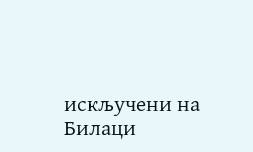искључени на Билаци